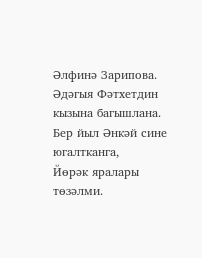Әлфинә Зарипова.
Әдәгыя Фәтхетдин кызына багышлана.
Бер йыл Әнкәй сине югалтканга,
Йөрәк яралары төзәлми.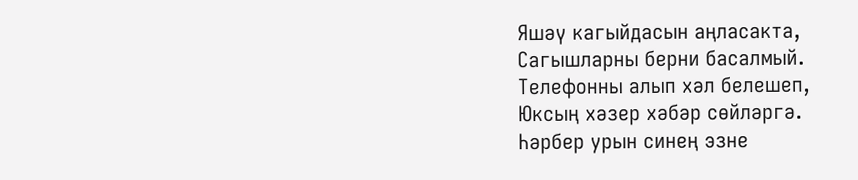Яшәү кагыйдасын аңласакта,
Сагышларны берни басалмый.
Телефонны алып хәл белешеп,
Юксың хәзер хәбәр сөйләргә.
Һәрбер урын синең эзне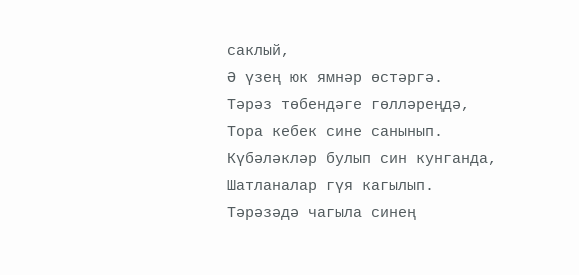саклый,
Ә үзең юк ямнәр өстәргә.
Тәрәз төбендәге гөлләреңдә,
Тора кебек сине санынып.
Күбәләкләр булып син кунганда,
Шатланалар гүя кагылып.
Тәрәзәдә чагыла синең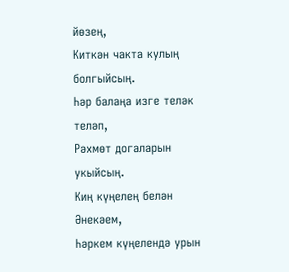йөзең,
Киткән чакта кулың болгыйсың.
Һәр балаңа изге теләк теләп,
Рәхмөт догаларын укыйсың.
Киң күңелең белән Әнекәем,
Һәркем күңелендә урын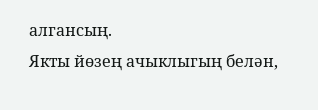алгансың.
Якты йөзең ачыклыгың белән,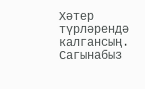Хәтер түрләрендә калгансың.
Сагынабыз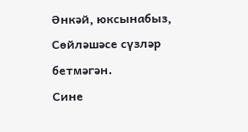Әнкәй, юксынабыз,
Сөйләшәсе сүзләр бетмәгән.
Сине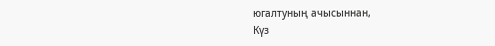югалтуның ачысыннан,
Күз